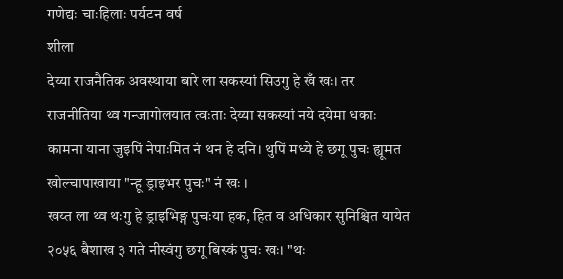गणेद्यः चाःहिलाः पर्यटन वर्ष
शीला
देय्या राजनैतिक अवस्थाया बारे ला सकस्यां सिउगु हे खँ खः। तर राजनीतिया थ्व गन्जागोलयात त्वःताः देय्या सकस्यां नये दयेमा धकाः कामना याना जुइपिं नेपाःमित नं थन हे दनि। थुपिं मध्ये हे छगू पुचः ह्यूमत खोल्चापाखाया "न्हू ड्राइभर पुचः" नं खः ।
खय्त ला थ्व थःगु हे ड्राइभिङ्ग पुचःया हक, हित व अधिकार सुनिश्चित यायेत २०५६ बैशाख ३ गते नीस्वंगु छगू बिस्कं पुचः खः। "थः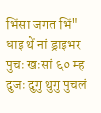भिंसा जगत भिं" धाइ थें नां ड्राइभर पुचः खःसां ६० म्ह दुजः दुगु थुगु पुचलं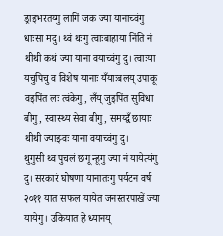ड्राइभरतय्गु लागिं जक ज्या यानाच्वंगु धाःसा मदु। थ्वं थःगु त्वाःबाहाया निंति नं थीथी कथं ज्या याना वयाच्वंगु दु। त्वाःया यचुपिचु व विशेष यानाः यँयाःबलय् उपाकू वइपिंत लः त्वंकेगु, लँय् जुइपिंत सुविधा बीगु, स्वास्थ्य सेवा बीगु, समय्द्वँ छायाः थीथी ज्याझ्वः याना वयाच्वंगु दु।
थुगुसी थ्व पुचलं छगू न्हूगु ज्या नं यायेत्यंगु दु। सरकारं घोषणा यानातःगु पर्यटन वर्ष २०११ यात सफल यायेत जनस्तरपाखें ज्या यायेगु। उकियात हे ध्यानय्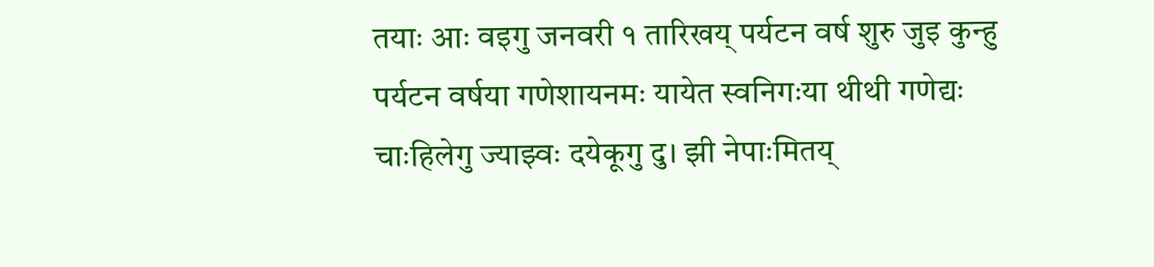तयाः आः वइगु जनवरी १ तारिखय् पर्यटन वर्ष शुरु जुइ कुन्हु पर्यटन वर्षया गणेशायनमः यायेत स्वनिगःया थीथी गणेद्यः चाःहिलेगु ज्याझ्वः दयेकूगु दु। झी नेपाःमितय्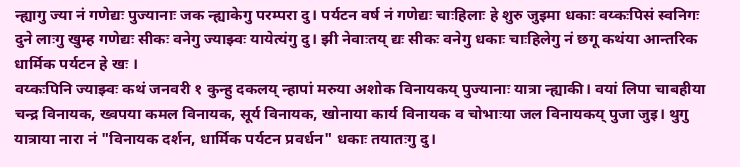न्ह्यागु ज्या नं गणेद्यः पुज्यानाः जक न्ह्याकेगु परम्परा दु। पर्यटन वर्ष नं गणेद्यः चाःहिलाः हे शुरु जुइमा धकाः वय्कःपिसं स्वनिगः दुने लाःगु खुम्ह गणेद्यः सीकः वनेगु ज्याझ्वः यायेत्यंगु दु। झी नेवाःतय् द्यः सीकः वनेगु धकाः चाःहिलेगु नं छगू कथंया आन्तरिक धार्मिक पर्यटन हे खः ।
वय्कःपिनि ज्याझ्वः कथं जनवरी १ कुन्हु दकलय् न्हापां मरुया अशोक विनायकय् पुज्यानाः यात्रा न्ह्याकी। वयां लिपा चाबहीया चन्द्र विनायक, ख्वपया कमल विनायक, सूर्य विनायक, खोनाया कार्य विनायक व चोभाःया जल विनायकय् पुजा जुइ। थुगु यात्राया नारा नं "विनायक दर्शन, धार्मिक पर्यटन प्रवर्धन" धकाः तयातःगु दु।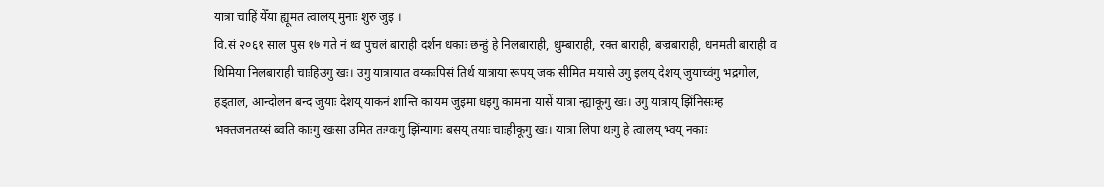यात्रा चाहिं येँया ह्यूमत त्वालय् मुनाः शुरु जुइ ।
वि.सं २०६१ साल पुस १७ गते नं थ्व पुचलं बाराही दर्शन धकाः छन्हुं हे निलबाराही, धुम्बाराही, रक्त बाराही, बज्रबाराही, धनमती बाराही व थिमिया निलबाराही चाःहिउगु खः। उगु यात्रायात वय्कःपिसं तिर्थ यात्राया रूपय् जक सीमित मयासे उगु इलय् देशय् जुयाच्वंगु भद्रगोल, हड्ताल, आन्दोलन बन्द जुयाः देशय् याकनं शान्ति कायम जुइमा धइगु कामना यासें यात्रा न्ह्याकूगु खः। उगु यात्राय् झिंनिसःम्ह भक्तजनतय्सं ब्वति काःगु खःसा उमित तःग्वःगु झिंन्यागः बसय् तयाः चाःहीकूगु खः। यात्रा लिपा थःगु हे त्वालय् भ्वय् नकाः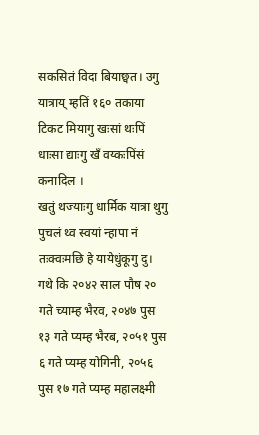सकसितं विदा बियाछ्वत। उगु यात्राय् म्हतिं १६० तकाया टिकट मियागु खःसां थःपिं धाःसा द्याःगु खँ वय्कःपिंसं कनादिल ।
खतुं थज्याःगु धार्मिक यात्रा थुगु पुचलं थ्व स्वयां न्हापा नं तःक्वःमछि हे यायेधुंकूगु दु। गथे कि २०४२ साल पौष २० गते च्याम्ह भैरव, २०४७ पुस १३ गते प्यम्ह भैरब, २०५१ पुस ६ गते प्यम्ह योगिनी, २०५६ पुस १७ गते प्यम्ह महालक्ष्मी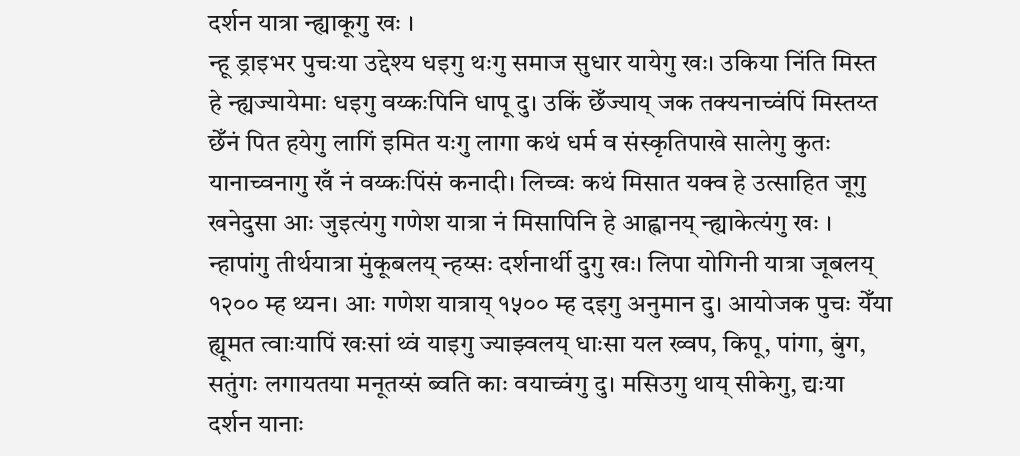दर्शन यात्रा न्ह्याकूगु खः ।
न्हू ड्राइभर पुचःया उद्देश्य धइगु थःगु समाज सुधार यायेगु खः। उकिया निंति मिस्त हे न्ह्यज्यायेमाः धइगु वय्कःपिनि धापू दु। उकिं छेँज्याय् जक तक्यनाच्वंपिं मिस्तय्त छेँनं पित हयेगु लागिं इमित यःगु लागा कथं धर्म व संस्कृतिपाखे सालेगु कुतः यानाच्वनागु खँ नं वय्कःपिंसं कनादी। लिच्वः कथं मिसात यक्व हे उत्साहित जूगु खनेदुसा आः जुइत्यंगु गणेश यात्रा नं मिसापिनि हे आह्वानय् न्ह्याकेत्यंगु खः ।
न्हापांगु तीर्थयात्रा मुंकूबलय् न्हय्सः दर्शनार्थी दुगु खः। लिपा योगिनी यात्रा जूबलय् १२०० म्ह थ्यन। आः गणेश यात्राय् १५०० म्ह दइगु अनुमान दु। आयोजक पुचः येँया ह्यूमत त्वाःयापिं खःसां थ्वं याइगु ज्याझ्वलय् धाःसा यल ख्वप, किपू, पांगा, बुंग, सतुंगः लगायतया मनूतय्सं ब्वति काः वयाच्वंगु दु। मसिउगु थाय् सीकेगु, द्यःया दर्शन यानाः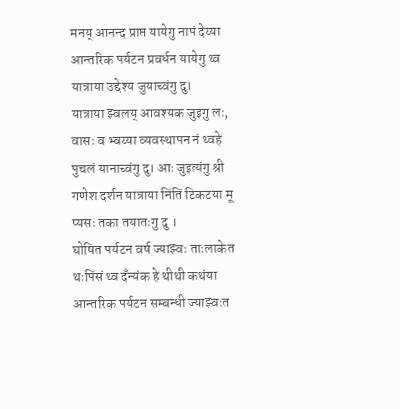मनय् आनन्द प्राप्त यायेगु नापं देय्या आन्तरिक पर्यटन प्रवर्धन यायेगु थ्व यात्राया उद्देश्य जुयाच्वंगु दु।
यात्राया झ्वलय् आवश्यक जुइगु लः, वासः व भ्वय्या व्यवस्थापन नं थ्वहे पुचलं यानाच्वंगु दु। आः जुइत्यंगु श्री गणेश दर्शन यात्राया निंतिं टिकटया मू प्यसः तका तयातःगु दु ।
घोषित पर्यटन वर्ष ज्याझ्वः ताःलाकेत थःपिंसं थ्व दँन्यंक हे थीथी कथंया आन्तरिक पर्यटन सम्बन्धी ज्याझ्वःत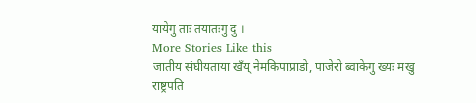यायेगु ताः तयातःगु दु ।
More Stories Like this
जातीय संघीयताया खँय् नेमकिपाप्राडो, पाजेरो ब्वाकेगु ख्यः मखु
राष्ट्रपति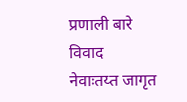प्रणाली बारे विवाद
नेवाःतय्त जागृत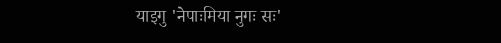याइगु 'नेपाःमिया नुगः सः'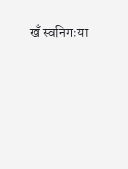खँ स्वनिगःया